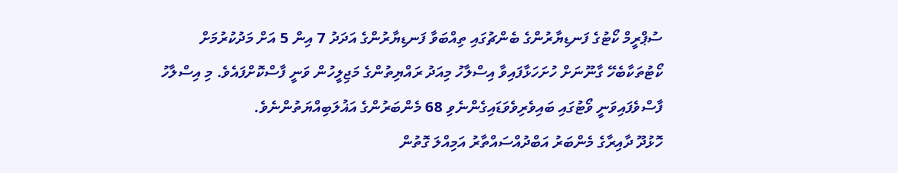ސުޕްރީމް ކޯޓުގެ ފަނޑިޔާރުންގެ ބެންޗުގައި ތިއްބަވާ ފަނޑިޔާރުންގެ އަދަދު 7 އިން 5 އަށް މަދުކުރުމަށް ކޯޓުތަކާބެހޭ ގާނޫނަށް ހުށަހަޅާފައިވާ އިސްލާހު މިއަދު ރައްޔިތުންގެ މަޖިލީހުން ވަނީ ފާސްކޮށްފައެވެ. މި އިސްލާހު ފާސްވެފައިވަނީ ވޯޓުގައި ބައިވެރިވެވަޑައިގެންނެވި 68 މެންބަރުންގެ އަޣުލަބިއްޔަތުންނެވެ.
ހޮޅުދޫ ދާއިރާގެ މެންބަރު އަބްދުއްސައްތާރު އަމިއްލަ ގޮތުން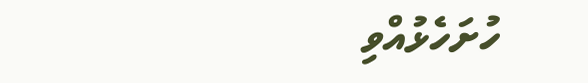ހުށަހެޅުއްވި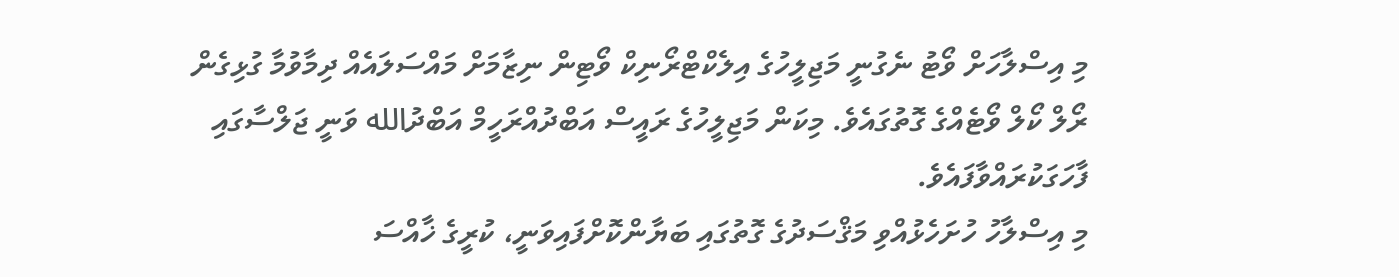މި އިސްލާހަށް ވޯޓު ނެގުނީ މަޖިލީހުގެ އިލެކްޓްރޯނިކް ވޯޓިން ނިޒާމަށް މައްސަލައެއް ދިމާވުމާ ގުޅިގެން ރޯލް ކޯލް ވޯޓެއްގެ ގޮތުގައެވެ. މިކަން މަޖިލީހުގެ ރައީސް އަބްދުއްރަހީމް އަބްދުالله ވަނީ ޖަލްސާގައި ފާހަގަކުރައްވާފައެވެ.
މި އިސްލާހު ހުށަހެޅުއްވި މަޤްސަދުގެ ގޮތުގައި ބަޔާންކޮށްފައިވަނީ، ކުރީގެ ޚާއްސަ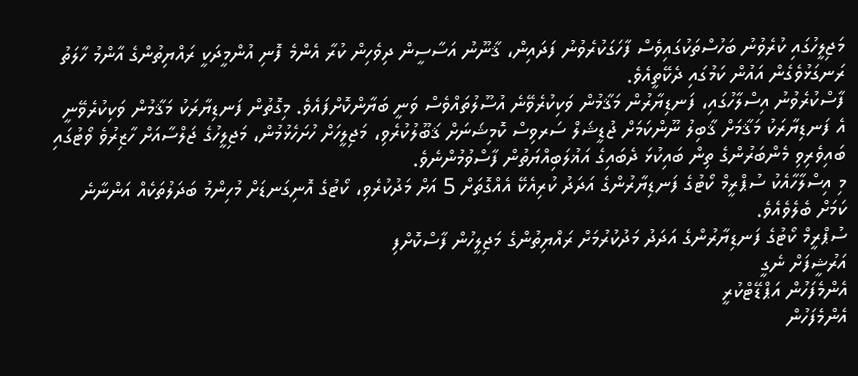މަޖިލީހުގައި ކުރެވުނު ބަހުސްތަކުގައިވެސް ފާހަގަކުރެވުނު ފަދައިން، ޤާނޫނު އަސާސީން ދިވެހިން ކުރާ އެންމެ ފޮނި އުންމީދަކީ ރައްޔިތުންގެ އާންމު ހާލަތު ރަނގަޅުވެގެން އައުން ކަމުގައި ދެކޭތީއެވެ.
ފާސްކުރެވުނު އިސްލާހުގައި، ފަނޑިޔާރުން މަޤާމުން ވަކިކުރެވޭނެ އުސޫލުތައްވެސް ވަނީ ބަޔާންކޮށްފައެވެ. މިގޮތުން ފަނޑިޔާރަކު މަޤާމުން ވަކިކުރެވޭނީ އެ ފަނޑިޔާރަކު މަޤާމަށް ޤާބިލު ނޫންކަމަށް ޖުޑީޝަލް ސަރވިސް ކޮމިޝަނަށް ޤަބޫލުކުރެވި، މަޖިލީހަށް ހުށަހެޅުމުން، މަޖިލީހުގެ ޖަލްސާއަށް ހާޒިރުވެ ވޯޓުގައި ބައިވެރިވި މެންބަރުންގެ ތިން ބައިކުޅަ ދެބައިގެ އަޣުލަބިއްޔަތުން ފާސްވުމުންނެވެ.
މި އިސްލާހާއެކު ސުޕްރީމް ކޯޓުގެ ފަނޑިޔާރުންގެ އަދަދު ކުރިއެކޭ އެއްގޮތަށް 5 އަށް މަދުކުރެވި، ކޯޓުގެ އޮނިގަނޑަށް މުހިންމު ބަދަލުތަކެއް އަންނާނެ ކަމަށް ބެލެވެއެވެ.
ސުޕްރީމް ކޯޓުގެ ފަނޑިޔާރުންގެ އަދަދު މަދުކުރުމަށް ރައްޔިތުންގެ މަޖިލީހުން ފާސްކޮށްފި
އަރުޝީފަށް ނެގީ
އެންމެފަހުން އަޕްޑޭޓްކުރީ
އެންމެފަހުން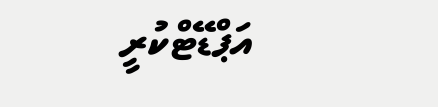އަޕްޑޭޓްކުރީ